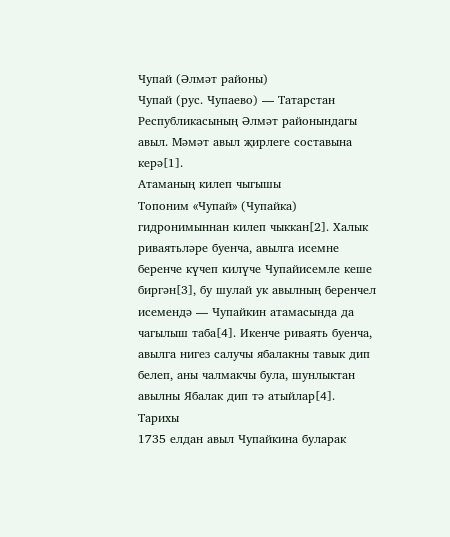Чупай (Әлмәт районы)
Чупай (рус. Чупаево) — Татарстан Республикасының Әлмәт районындагы авыл. Мәмәт авыл җирлеге составына керә[1].
Атаманың килеп чыгышы
Топоним «Чупай» (Чупайка) гидронимыннан килеп чыккан[2]. Халык риваятьләре буенча, авылга исемне беренче күчеп килүче Чупайисемле кеше биргән[3], бу шулай ук авылның беренчел исемендә — Чупайкин атамасында да чагылыш таба[4]. Икенче риваять буенча, авылга нигез салучы ябалакны тавык дип белеп, аны чалмакчы була, шунлыктан авылны Ябалак дип тә атыйлар[4].
Тарихы
1735 елдан авыл Чупайкина буларак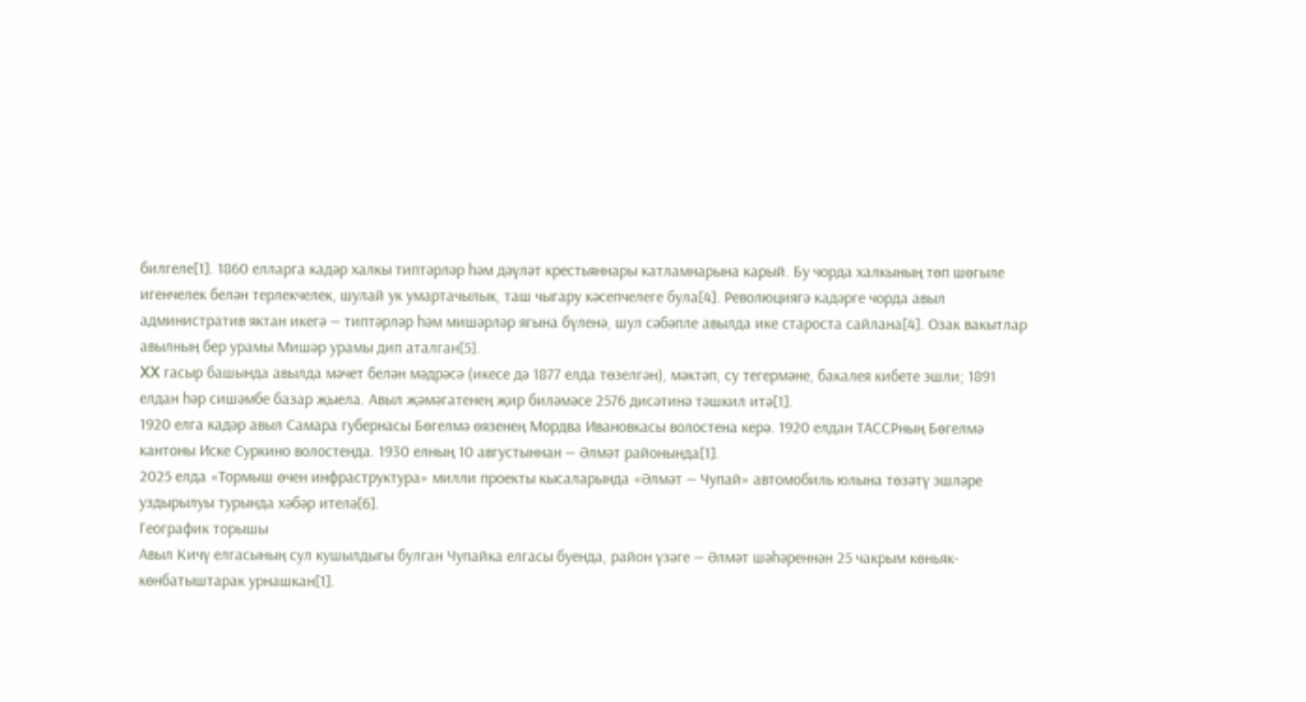билгеле[1]. 1860 елларга кадәр халкы типтәрләр һәм дәүләт крестьяннары катламнарына карый. Бу чорда халкының төп шөгыле игенчелек белән терлекчелек, шулай ук умартачылык, таш чыгару кәсепчелеге була[4]. Революциягә кадәрге чорда авыл административ яктан икегә — типтәрләр һәм мишәрләр ягына бүленә, шул сәбәпле авылда ике староста сайлана[4]. Озак вакытлар авылның бер урамы Мишәр урамы дип аталган[5].
XX гасыр башында авылда мәчет белән мәдрәсә (икесе дә 1877 елда төзелгән), мәктәп, су тегермәне, бакалея кибете эшли; 1891 елдан һәр сишәмбе базар җыела. Авыл җәмәгатенең җир биләмәсе 2576 дисәтинә тәшкил итә[1].
1920 елга кадәр авыл Самара губернасы Бөгелмә өязенең Мордва Ивановкасы волостена керә. 1920 елдан ТАССРның Бөгелмә кантоны Иске Суркино волостенда. 1930 елның 10 августыннан — Әлмәт районында[1].
2025 елда «Тормыш өчен инфраструктура» милли проекты кысаларында «Әлмәт — Чупай» автомобиль юлына төзәтү эшләре уздырылуы турында хәбәр ителә[6].
Географик торышы
Авыл Кичү елгасының сул кушылдыгы булган Чупайка елгасы буенда, район үзәге — Әлмәт шәһәреннән 25 чакрым көньяк-көнбатыштарак урнашкан[1].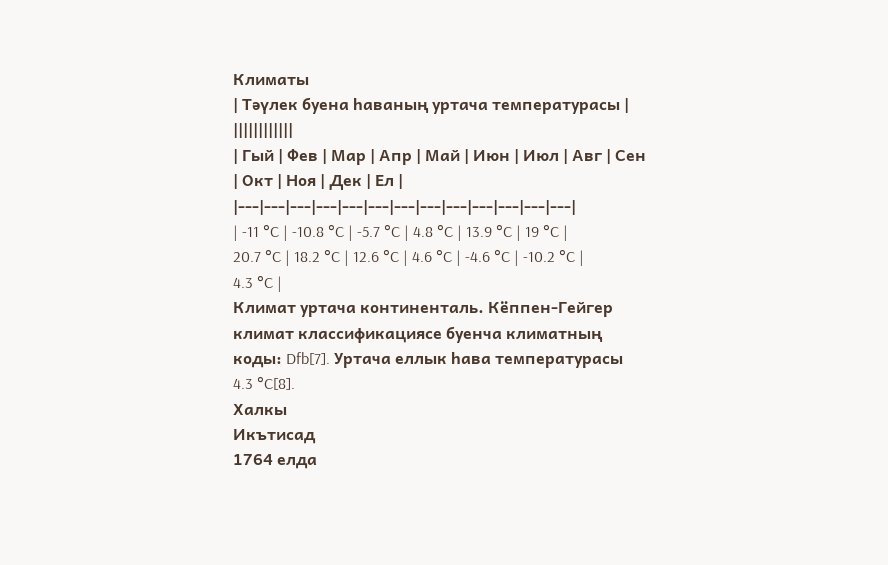Климаты
| Тәүлек буена һаваның уртача температурасы | ||||||||||||
| Гый | Фев | Мар | Апр | Май | Июн | Июл | Авг | Сен | Окт | Ноя | Дек | Ел |
|---|---|---|---|---|---|---|---|---|---|---|---|---|
| -11 °C | -10.8 °C | -5.7 °C | 4.8 °C | 13.9 °C | 19 °C | 20.7 °C | 18.2 °C | 12.6 °C | 4.6 °C | -4.6 °C | -10.2 °C | 4.3 °C |
Климат уртача континенталь. Кёппен-Гейгер климат классификациясе буенча климатның коды: Dfb[7]. Уртача еллык һава температурасы 4.3 °C[8].
Халкы
Икътисад
1764 елда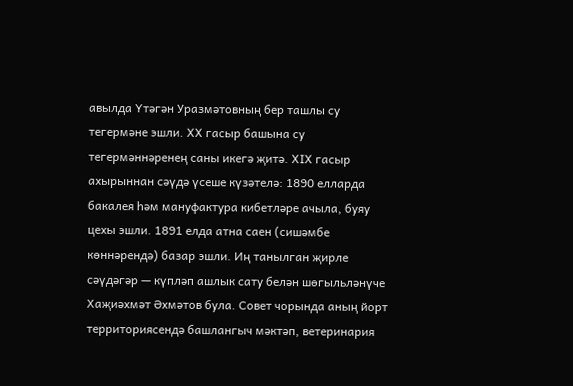авылда Үтәгән Уразмәтовның бер ташлы су тегермәне эшли. XX гасыр башына су тегермәннәренең саны икегә җитә. XIX гасыр ахырыннан сәүдә үсеше күзәтелә: 1890 елларда бакалея һәм мануфактура кибетләре ачыла, буяу цехы эшли. 1891 елда атна саен (сишәмбе көннәрендә) базар эшли. Иң танылган җирле сәүдәгәр — күпләп ашлык сату белән шөгыльләнүче Хаҗиәхмәт Әхмәтов була. Совет чорында аның йорт территориясендә башлангыч мәктәп, ветеринария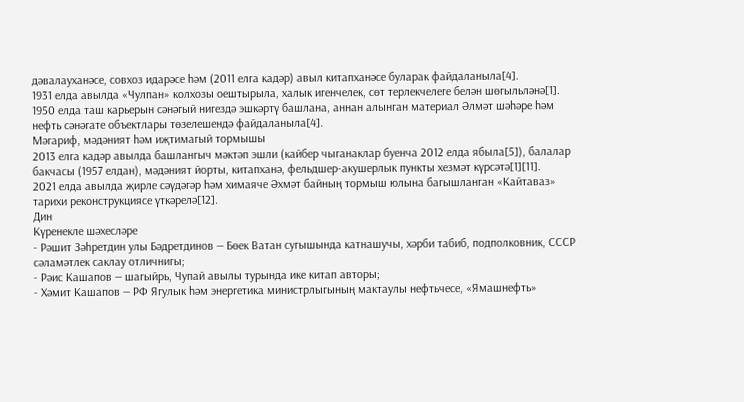дәвалауханәсе, совхоз идарәсе һәм (2011 елга кадәр) авыл китапханәсе буларак файдаланыла[4].
1931 елда авылда «Чулпан» колхозы оештырыла, халык игенчелек, сөт терлекчелеге белән шөгыльләнә[1].
1950 елда таш карьерын сәнәгый нигездә эшкәртү башлана, аннан алынган материал Әлмәт шәһәре һәм нефть сәнәгате объектлары төзелешендә файдаланыла[4].
Мәгариф, мәдәният һәм иҗтимагый тормышы
2013 елга кадәр авылда башлангыч мәктәп эшли (кайбер чыганаклар буенча 2012 елда ябыла[5]), балалар бакчасы (1957 елдан), мәдәният йорты, китапханә, фельдшер-акушерлык пункты хезмәт күрсәтә[1][11].
2021 елда авылда җирле сәүдәгәр һәм химаяче Әхмәт байның тормыш юлына багышланган «Кайтаваз» тарихи реконструкциясе үткәрелә[12].
Дин
Күренекле шәхесләре
- Рәшит Зәһретдин улы Бәдретдинов — Бөек Ватан сугышында катнашучы, хәрби табиб, подполковник, СССР сәламәтлек саклау отличнигы;
- Рәис Кашапов — шагыйрь, Чупай авылы турында ике китап авторы;
- Хәмит Кашапов — РФ Ягулык һәм энергетика министрлыгының мактаулы нефтьчесе, «Ямашнефть»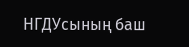НГДУсының баш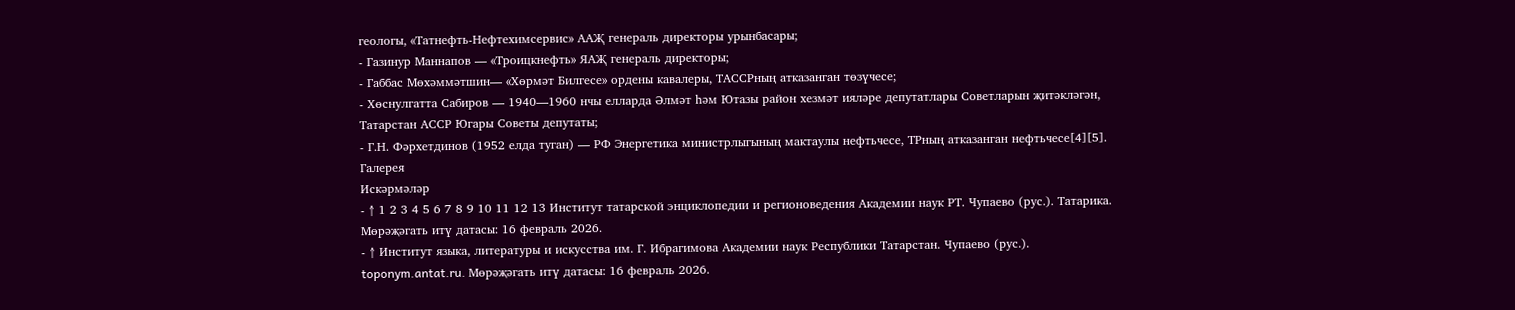геологы, «Татнефть-Нефтехимсервис» ААҖ генераль директоры урынбасары;
- Газинур Маннапов — «Троицкнефть» ЯАҖ генераль директоры;
- Габбас Мөхәммәтшин— «Хөрмәт Билгесе» ордены кавалеры, ТАССРның атказанган төзүчесе;
- Хөснулгатта Сабиров — 1940—1960 нчы елларда Әлмәт һәм Ютазы район хезмәт ияләре депутатлары Советларын җитәкләгән, Татарстан АССР Югары Советы депутаты;
- Г.Н. Фәрхетдинов (1952 елда туган) — РФ Энергетика министрлыгының мактаулы нефтьчесе, ТРның атказанган нефтьчесе[4][5].
Галерея
Искәрмәләр
- ↑ 1 2 3 4 5 6 7 8 9 10 11 12 13 Институт татарской энциклопедии и регионоведения Академии наук РТ. Чупаево (рус.). Татарика. Мөрәҗәгать итү датасы: 16 февраль 2026.
- ↑ Институт языка, литературы и искусства им. Г. Ибрагимова Академии наук Республики Татарстан. Чупаево (рус.). toponym.antat.ru. Мөрәҗәгать итү датасы: 16 февраль 2026.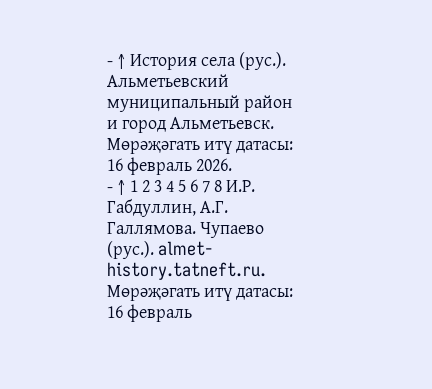- ↑ История села (рус.). Альметьевский муниципальный район и город Альметьевск. Мөрәҗәгать итү датасы: 16 февраль 2026.
- ↑ 1 2 3 4 5 6 7 8 И.Р. Габдуллин, А.Г. Галлямова. Чупаево (рус.). almet-history.tatneft.ru. Мөрәҗәгать итү датасы: 16 февраль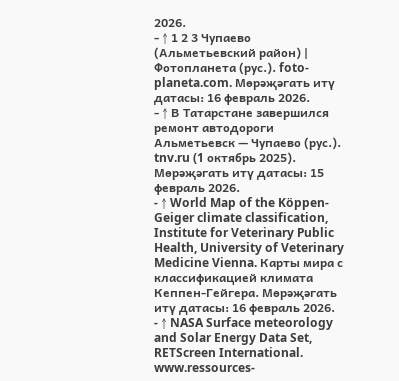2026.
- ↑ 1 2 3 Чупаево (Альметьевский район) | Фотопланета (рус.). foto-planeta.com. Мөрәҗәгать итү датасы: 16 февраль 2026.
- ↑ В Татарстане завершился ремонт автодороги Альметьевск — Чупаево (рус.). tnv.ru (1 октябрь 2025). Мөрәҗәгать итү датасы: 15 февраль 2026.
- ↑ World Map of the Köppen-Geiger climate classification, Institute for Veterinary Public Health, University of Veterinary Medicine Vienna. Карты мира с классификацией климата Кеппен-Гейгера. Мөрәҗәгать итү датасы: 16 февраль 2026.
- ↑ NASA Surface meteorology and Solar Energy Data Set, RETScreen International. www.ressources-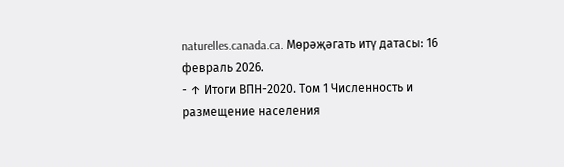naturelles.canada.ca. Мөрәҗәгать итү датасы: 16 февраль 2026.
- ↑ Итоги ВПН-2020. Том 1 Численность и размещение населения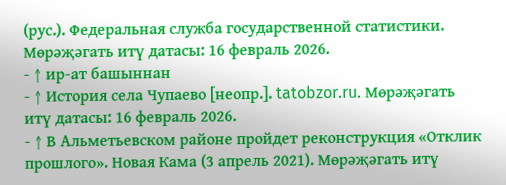(рус.). Федеральная служба государственной статистики. Мөрәҗәгать итү датасы: 16 февраль 2026.
- ↑ ир-ат башыннан
- ↑ История села Чупаево [неопр.]. tatobzor.ru. Мөрәҗәгать итү датасы: 16 февраль 2026.
- ↑ В Альметьевском районе пройдет реконструкция «Отклик прошлого». Новая Кама (3 апрель 2021). Мөрәҗәгать итү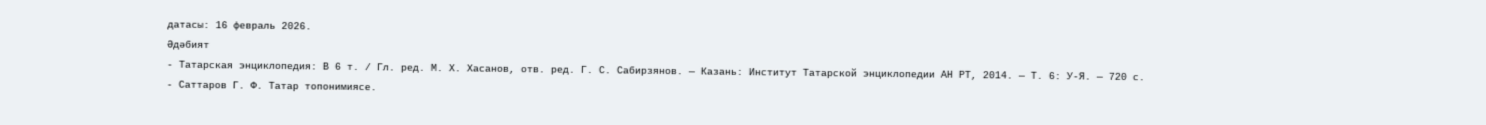датасы: 16 февраль 2026.
Әдәбият
- Татарская энциклопедия: В 6 т. / Гл. ред. М. Х. Хасанов, отв. ред. Г. С. Сабирзянов. — Казань: Институт Татарской энциклопедии АН РТ, 2014. — Т. 6: У-Я. — 720 с.
- Саттаров Г. Ф. Татар топонимиясе.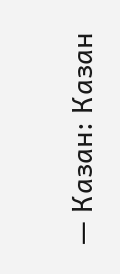— Казан: Казан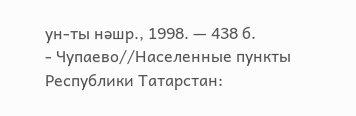ун-ты нәшр., 1998. — 438 б.
- Чупаево//Населенные пункты Республики Татарстан: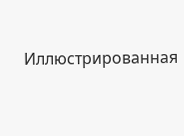Иллюстрированная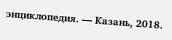энциклопедия. — Казань, 2018.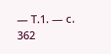— Т.1. — с. 362